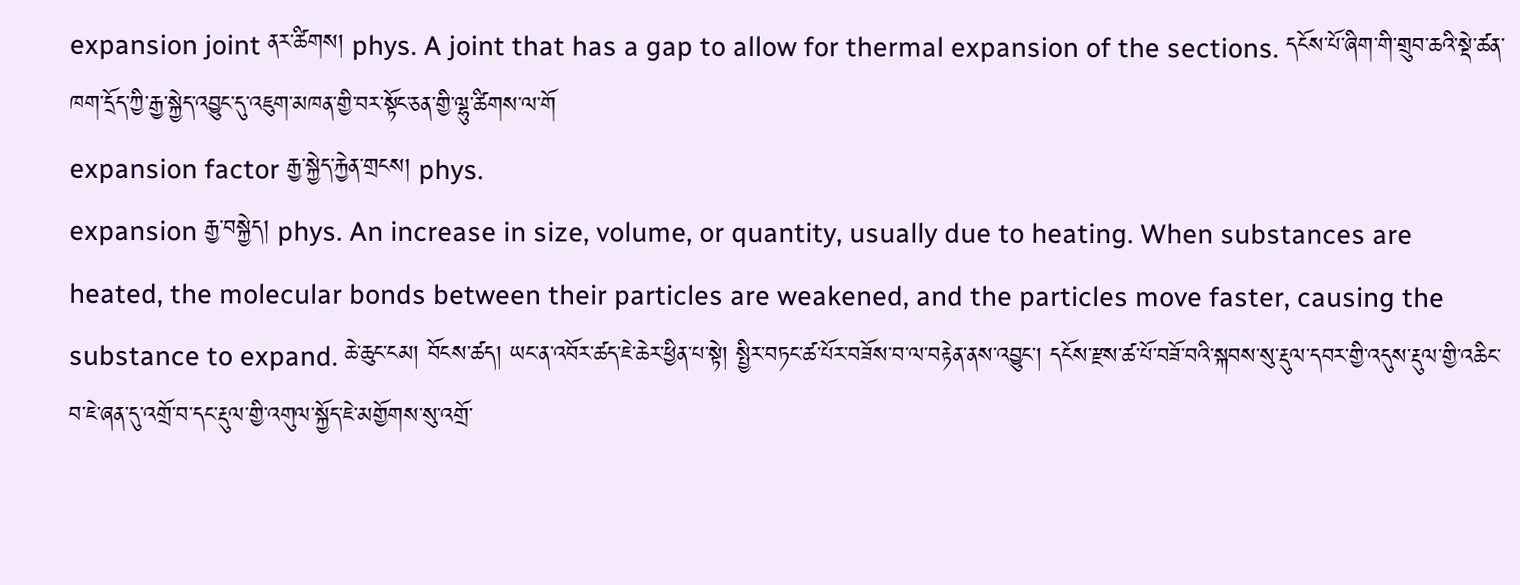expansion joint ནར་ཚིགས། phys. A joint that has a gap to allow for thermal expansion of the sections. དངོས་པོ་ཞིག་གི་གྲུབ་ཆའི་སྡེ་ཚན་ཁག་དྲོད་ཀྱི་རྒྱ་སྐྱེད་འབྱུང་དུ་འཇུག་མཁན་གྱི་བར་སྟོང་ཅན་གྱི་ལྷུ་ཚིགས་ལ་གོ
expansion factor རྒྱ་སྐྱེད་རྐྱེན་གྲངས། phys.
expansion རྒྱ་བསྐྱེད། phys. An increase in size, volume, or quantity, usually due to heating. When substances are heated, the molecular bonds between their particles are weakened, and the particles move faster, causing the substance to expand. ཆེ་ཆུང་ངམ། བོངས་ཚད། ཡང་ན་འབོར་ཚད་ཇེ་ཆེར་ཕྱིན་པ་སྟེ། སྤྱིར་བཏང་ཚ་པོར་བཟོས་བ་ལ་བརྟེན་ནས་འབྱུང་། དངོས་རྫས་ཚ་པོ་བཟོ་བའི་སྐབས་སུ་རྡུལ་དབར་གྱི་འདུས་རྡུལ་གྱི་འཆིང་བ་ཇེ་ཞན་དུ་འགྲོ་བ་དང་རྡུལ་གྱི་འགུལ་སྐྱོད་ཇེ་མགྱོགས་སུ་འགྲོ་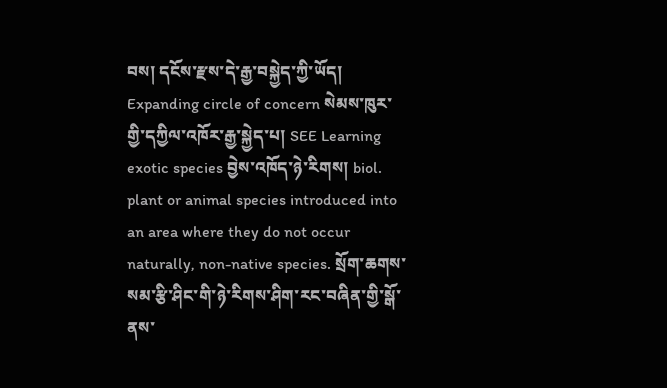བས། དངོས་རྫས་དེ་རྒྱ་བསྐྱེད་ཀྱི་ཡོད།
Expanding circle of concern སེམས་ཁུར་གྱི་དཀྱིལ་འཁོར་རྒྱ་སྐྱེད་པ། SEE Learning
exotic species བྱེས་འཁོད་ཉེ་རིགས། biol. plant or animal species introduced into an area where they do not occur naturally, non-native species. སྲོག་ཆགས་སམ་རྩི་ཤིང་གི་ཉེ་རིགས་ཤིག་རང་བཞིན་གྱི་སྒོ་ནས་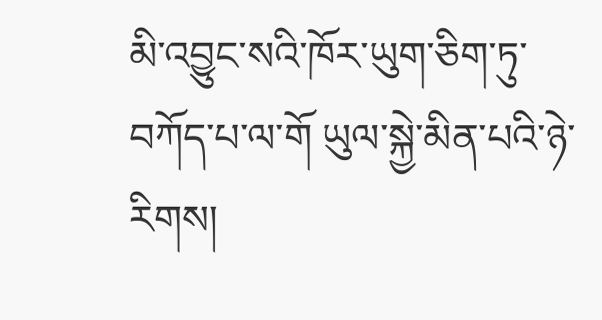མི་འབྱུང་སའི་ཁོར་ཡུག་ཅིག་ཏུ་བཀོད་པ་ལ་གོ ཡུལ་སྐྱེ་མིན་པའི་ཉེ་རིགས།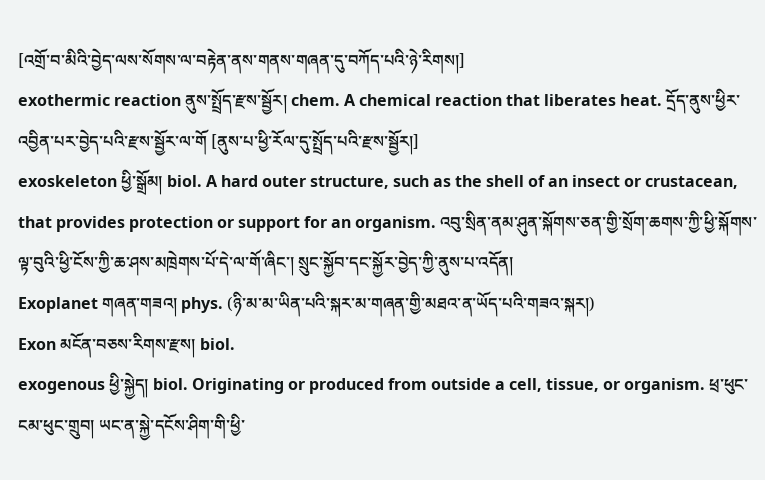[འགྲོ་བ་མིའི་བྱེད་ལས་སོགས་ལ་བརྟེན་ནས་གནས་གཞན་དུ་བཀོད་པའི་ཉེ་རིགས།]
exothermic reaction ནུས་སྤྲོད་རྫས་སྦྱོར། chem. A chemical reaction that liberates heat. དྲོད་ནུས་ཕྱིར་འབྱིན་པར་བྱེད་པའི་རྫས་སྦྱོར་ལ་གོ [ནུས་པ་ཕྱི་རོལ་དུ་སྤྲོད་པའི་རྫས་སྦྱོར།]
exoskeleton ཕྱི་སྒྲོམ། biol. A hard outer structure, such as the shell of an insect or crustacean, that provides protection or support for an organism. འབུ་སྲིན་ནམ་ཤུན་སྐོགས་ཅན་གྱི་སྲོག་ཆགས་ཀྱི་ཕྱི་སྐོགས་ལྟ་བུའི་ཕྱི་ངོས་ཀྱི་ཆ་ཤས་མཁྲེགས་པོ་དེ་ལ་གོ་ཞིང་། སྲུང་སྐྱོབ་དང་སྐྱོར་བྱེད་ཀྱི་ནུས་པ་འདོན།
Exoplanet གཞན་གཟའ། phys. (ཉི་མ་མ་ཡིན་པའི་སྐར་མ་གཞན་གྱི་མཐའ་ན་ཡོད་པའི་གཟའ་སྐར།)
Exon མངོན་བཅས་རིགས་རྫས། biol.
exogenous ཕྱི་སྐྱེད། biol. Originating or produced from outside a cell, tissue, or organism. ཕྲ་ཕུང་ངམ་ཕུང་གྲུབ། ཡང་ན་སྐྱེ་དངོས་ཤིག་གི་ཕྱི་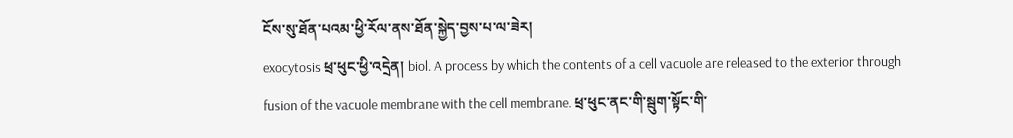ངོས་སུ་ཐོན་པའམ་ཕྱི་རོལ་ནས་ཐོན་སྐྱེད་བྱས་པ་ལ་ཟེར།
exocytosis ཕྲ་ཕུང་ཕྱི་འདྲེན། biol. A process by which the contents of a cell vacuole are released to the exterior through fusion of the vacuole membrane with the cell membrane. ཕྲ་ཕུང་ནང་གི་སྦུག་སྟོང་གི་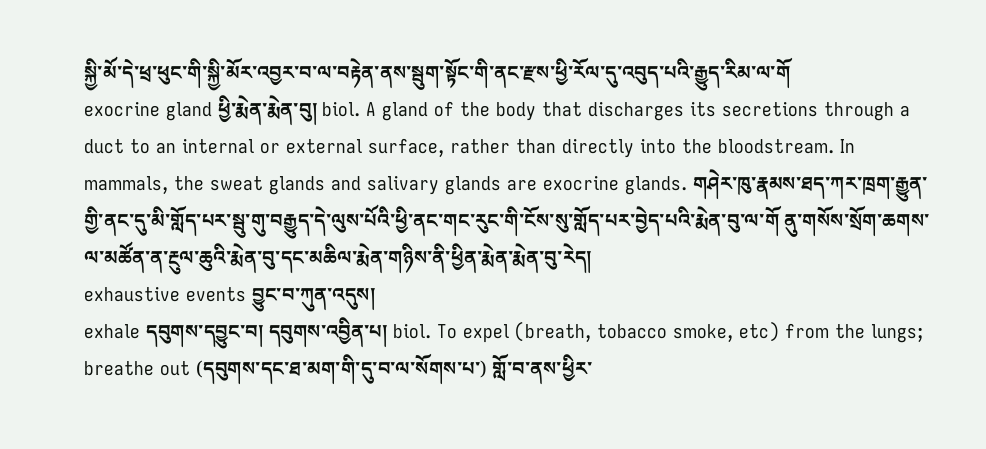སྐྱི་མོ་དེ་ཕྲ་ཕུང་གི་སྐྱི་མོར་འབྱར་བ་ལ་བརྟེན་ནས་སྦུག་སྟོང་གི་ནང་རྫས་ཕྱི་རོལ་དུ་འབུད་པའི་རྒྱུད་རིམ་ལ་གོ
exocrine gland ཕྱི་རྨེན་རྨེན་བུ། biol. A gland of the body that discharges its secretions through a duct to an internal or external surface, rather than directly into the bloodstream. In mammals, the sweat glands and salivary glands are exocrine glands. གཤེར་ཁུ་རྣམས་ཐད་ཀར་ཁྲག་རྒྱུན་གྱི་ནང་དུ་མི་གློད་པར་སྦུ་གུ་བརྒྱུད་དེ་ལུས་པོའི་ཕྱི་ནང་གང་རུང་གི་ངོས་སུ་གློད་པར་བྱེད་པའི་རྨེན་བུ་ལ་གོ ནུ་གསོས་སྲོག་ཆགས་ལ་མཚོན་ན་རྔུལ་ཆུའི་རྨེན་བུ་དང་མཆིལ་རྨེན་གཉིས་ནི་ཕྱིན་རྨེན་རྨེན་བུ་རེད།
exhaustive events བྱུང་བ་ཀུན་འདུས།
exhale དབུགས་དབྱུང་བ། དབུགས་འབྱིན་པ། biol. To expel (breath, tobacco smoke, etc) from the lungs; breathe out (དབུགས་དང་ཐ་མག་གི་དུ་བ་ལ་སོགས་པ་) གློ་བ་ནས་ཕྱིར་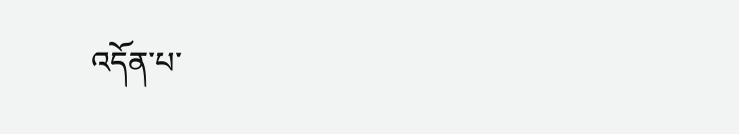འདོན་པ་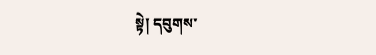སྟེ། དབུགས་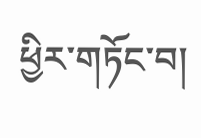ཕྱིར་གཏོང་བ།